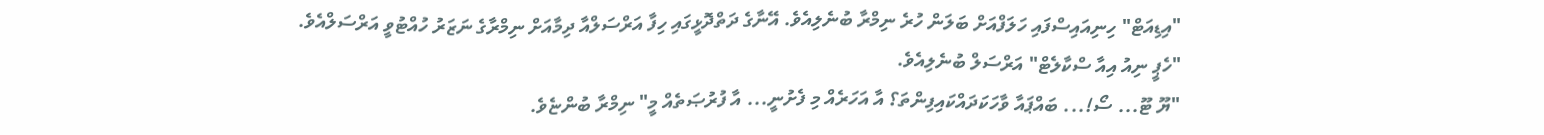"އިޑިއަޓް" ހިނިއައިސްފައި ހަލަފްއަށް ބަލަން ހުރެ ނިމްރާ ބުނެލިއެވެ. އޭނާގެ ދަތްދޮޅީގައި ހިފާ އަރްސަލްއާ ދިމާއަށް ނިމްރާގެ ނަޒަރު ހުއްޓުވީ އަރްސަލްއެވެ.
"ހެޕީ ނިއު އިއާ ސްކާލެޓް" އަރްސަލް ބުނެލިއެވެ.
"ޔޫ ޓޫ... ސޯ!... ބައްޕައާ ވާހަކަދައްކައިފިންތަ؟ އާ އަހަރެއް މި ފެށުނީ... އާ ފުރުޞަތެއް މީ" ނިމްރާ ބުންޏެވެ.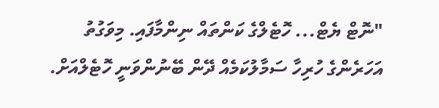"ނޮޓް ޔެޓް... ހޮޓެލްގެ ކަންތައް ނިންމާފައި. މިވަގުތު އަހަރެންގެ ހުރިހާ ސަމާލުކަމެއް ދޭން ބޭނުންވަނީ ހޮޓެލްއަށް.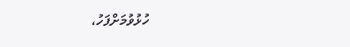ހުޅުވުމަށްފަހު،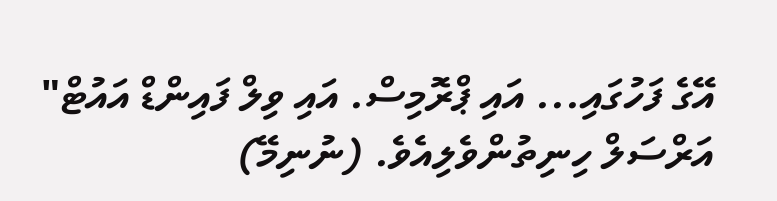އޭގެ ފަހުގައި... އައި ޕްރޮމިސް. އައި ވިލް ފައިންޑް އައުޓް" އަރްސަލް ހިނިތުންވެލިއެވެ. (ނުނިމޭ)